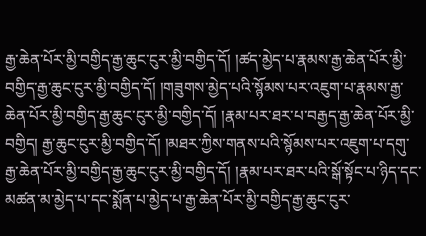རྒྱ་ཆེན་པོར་མྱི་བགྱིད་རྒྱ་ཆུང་ངུར་མྱི་བགྱིད་དོ། །ཚད་མྱེད་པ་རྣམས་རྒྱ་ཆེན་པོར་མྱི་བགྱིད་རྒྱ་ཆུང་ངུར་མྱི་བགྱིད་དོ། །གཟུགས་མྱེད་པའི་སྙོམས་པར་འཇུག་པ་རྣམས་རྒྱ་ཆེན་པོར་མྱི་བགྱིད་རྒྱ་ཆུང་ངུར་མྱི་བགྱིད་དོ། །རྣམ་པར་ཐར་པ་བརྒྱད་རྒྱ་ཆེན་པོར་མྱི་བགྱིད། རྒྱ་ཆུང་ངུར་མྱི་བགྱིད་དོ། །མཐར་ཀྱིས་གནས་པའི་སྙོམས་པར་འཇུག་པ་དགུ་རྒྱ་ཆེན་པོར་མྱི་བགྱིད་རྒྱ་ཆུང་ངུར་མྱི་བགྱིད་དོ། །རྣམ་པར་ཐར་པའི་སྒོ་སྟོང་པ་ཉིད་དང་མཚན་མ་མྱེད་པ་དང་སྨོན་པ་མྱེད་པ་རྒྱ་ཆེན་པོར་མྱི་བགྱིད་རྒྱ་ཆུང་ངུར་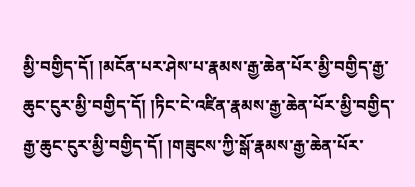མྱི་བགྱིད་དོ། །མངོན་པར་ཤེས་པ་རྣམས་རྒྱ་ཆེན་པོར་མྱི་བགྱིད་རྒྱ་ཆུང་ངུར་མྱི་བགྱིད་དོ། །ཏིང་ངེ་འཛིན་རྣམས་རྒྱ་ཆེན་པོར་མྱི་བགྱིད་རྒྱ་ཆུང་ངུར་མྱི་བགྱིད་དོ། །གཟུངས་ཀྱི་སྒོ་རྣམས་རྒྱ་ཆེན་པོར་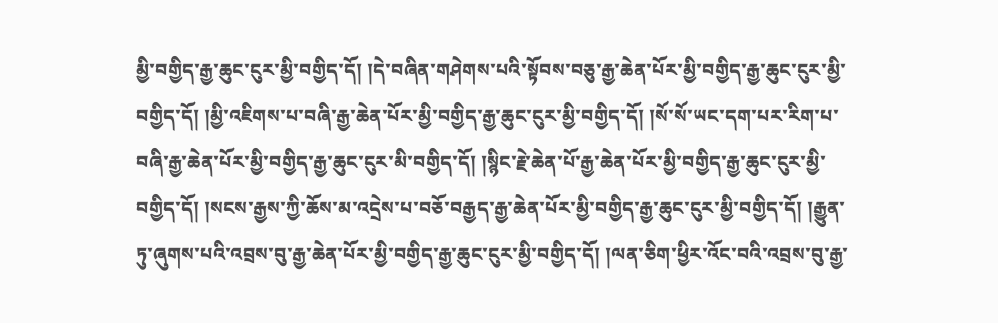མྱི་བགྱིད་རྒྱ་ཆུང་ངུར་མྱི་བགྱིད་དོ། །དེ་བཞིན་གཤེགས་པའི་སྟོབས་བཅུ་རྒྱ་ཆེན་པོར་མྱི་བགྱིད་རྒྱ་ཆུང་ངུར་མྱི་བགྱིད་དོ། །མྱི་འཇིགས་པ་བཞི་རྒྱ་ཆེན་པོར་མྱི་བགྱིད་རྒྱ་ཆུང་ངུར་མྱི་བགྱིད་དོ། །སོ་སོ་ཡང་དག་པར་རིག་པ་བཞི་རྒྱ་ཆེན་པོར་མྱི་བགྱིད་རྒྱ་ཆུང་ངུར་མི་བགྱིད་དོ། །སྙིང་རྗེ་ཆེན་པོ་རྒྱ་ཆེན་པོར་མྱི་བགྱིད་རྒྱ་ཆུང་ངུར་མྱི་བགྱིད་དོ། །སངས་རྒྱས་ཀྱི་ཆོས་མ་འདྲེས་པ་བཅོ་བརྒྱད་རྒྱ་ཆེན་པོར་མྱི་བགྱིད་རྒྱ་ཆུང་ངུར་མྱི་བགྱིད་དོ། །རྒྱུན་ཏུ་ཞུགས་པའི་འབྲས་བུ་རྒྱ་ཆེན་པོར་མྱི་བགྱིད་རྒྱ་ཆུང་ངུར་མྱི་བགྱིད་དོ། །ལན་ཅིག་ཕྱིར་འོང་བའི་འབྲས་བུ་རྒྱ་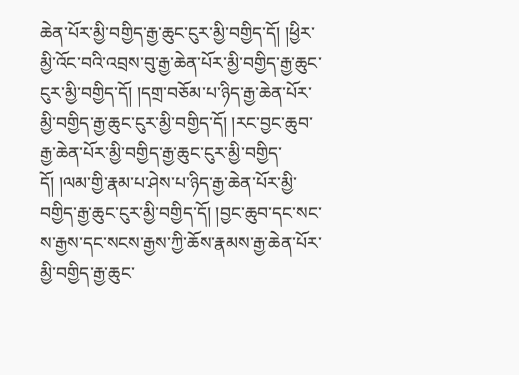ཆེན་པོར་མྱི་བགྱིད་རྒྱ་ཆུང་ངུར་མྱི་བགྱིད་དོ། །ཕྱིར་མྱི་འོང་བའི་འབྲས་བུ་རྒྱ་ཆེན་པོར་མྱི་བགྱིད་རྒྱ་ཆུང་ངུར་མྱི་བགྱིད་དོ། །དགྲ་བཅོམ་པ་ཉིད་རྒྱ་ཆེན་པོར་མྱི་བགྱིད་རྒྱ་ཆུང་ངུར་མྱི་བགྱིད་དོ། །རང་བྱང་ཆུབ་རྒྱ་ཆེན་པོར་མྱི་བགྱིད་རྒྱ་ཆུང་ངུར་མྱི་བགྱིད་དོ། །ལམ་གྱི་རྣམ་པ་ཤེས་པ་ཉིད་རྒྱ་ཆེན་པོར་མྱི་བགྱིད་རྒྱ་ཆུང་ངུར་མྱི་བགྱིད་དོ། །བྱང་ཆུབ་དང་སང་ས་རྒྱས་དང་སངས་རྒྱས་ཀྱི་ཆོས་རྣམས་རྒྱ་ཆེན་པོར་མྱི་བགྱིད་རྒྱ་ཆུང་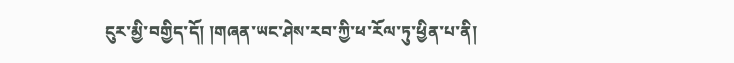ངུར་མྱི་བགྱིད་དོ། །གཞན་ཡང་ཤེས་རབ་ཀྱི་ཕ་རོལ་ཏུ་ཕྱིན་པ་ནི།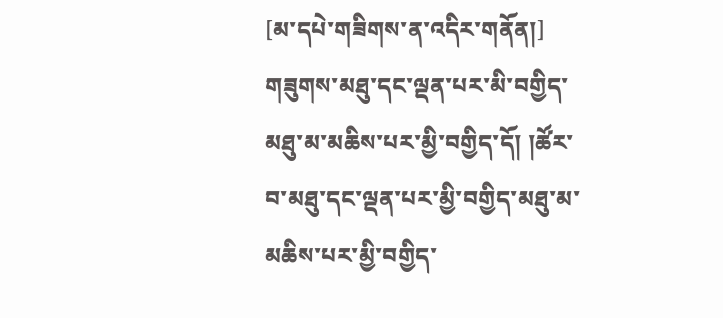[མ་དཔེ་གཟིགས་ན་འདིར་གནོན།]
གཟུགས་མཐུ་དང་ལྡན་པར་མི་བགྱིད་མཐུ་མ་མཆིས་པར་མྱི་བགྱིད་དོ། །ཚོར་བ་མཐུ་དང་ལྡན་པར་མྱི་བགྱིད་མཐུ་མ་མཆིས་པར་མྱི་བགྱིད་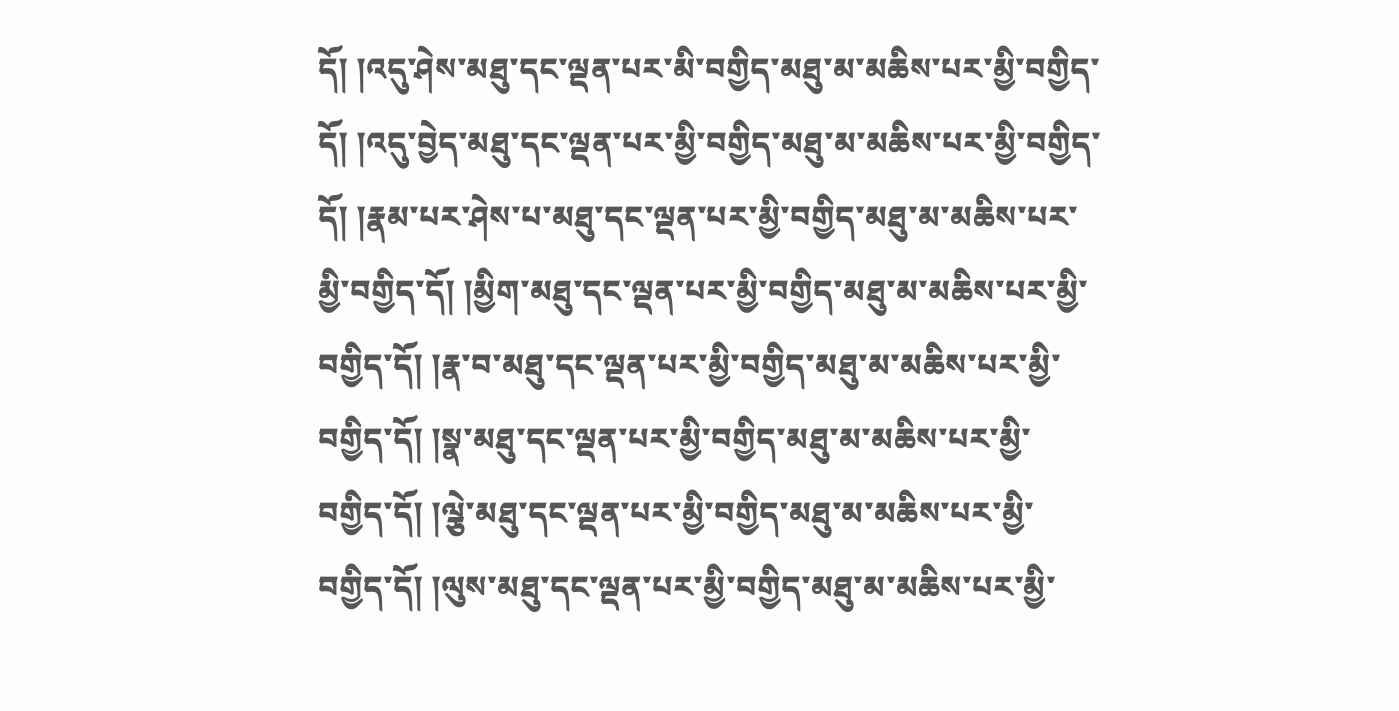དོ། །འདུ་ཤེས་མཐུ་དང་ལྡན་པར་མི་བགྱིད་མཐུ་མ་མཆིས་པར་མྱི་བགྱིད་དོ། །འདུ་བྱེད་མཐུ་དང་ལྡན་པར་མྱི་བགྱིད་མཐུ་མ་མཆིས་པར་མྱི་བགྱིད་དོ། །རྣམ་པར་ཤེས་པ་མཐུ་དང་ལྡན་པར་མྱི་བགྱིད་མཐུ་མ་མཆིས་པར་མྱི་བགྱིད་དོ། །མྱིག་མཐུ་དང་ལྡན་པར་མྱི་བགྱིད་མཐུ་མ་མཆིས་པར་མྱི་བགྱིད་དོ། །རྣ་བ་མཐུ་དང་ལྡན་པར་མྱི་བགྱིད་མཐུ་མ་མཆིས་པར་མྱི་བགྱིད་དོ། །སྣ་མཐུ་དང་ལྡན་པར་མྱི་བགྱིད་མཐུ་མ་མཆིས་པར་མྱི་བགྱིད་དོ། །ལྕེ་མཐུ་དང་ལྡན་པར་མྱི་བགྱིད་མཐུ་མ་མཆིས་པར་མྱི་བགྱིད་དོ། །ལུས་མཐུ་དང་ལྡན་པར་མྱི་བགྱིད་མཐུ་མ་མཆིས་པར་མྱི་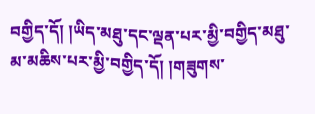བགྱིད་དོ། །ཡིད་མཐུ་དང་ལྡན་པར་མྱི་བགྱིད་མཐུ་མ་མཆིས་པར་མྱི་བགྱིད་དོ། །གཟུགས་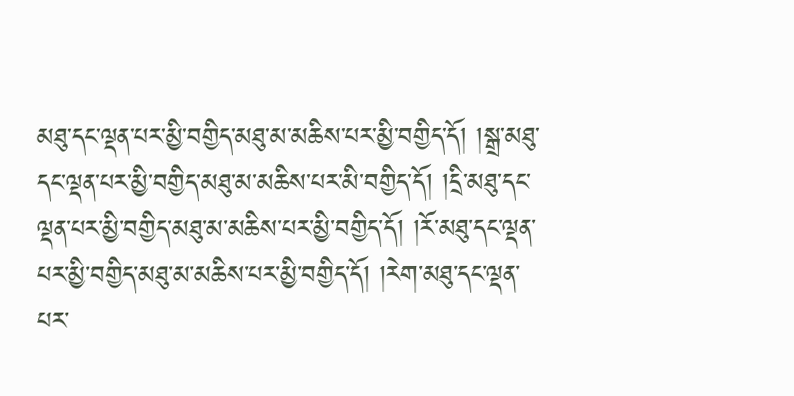མཐུ་དང་ལྡན་པར་མྱི་བགྱིད་མཐུ་མ་མཆིས་པར་མྱི་བགྱིད་དོ། །སྒྲ་མཐུ་དང་ལྡན་པར་མྱི་བགྱིད་མཐུ་མ་མཆིས་པར་མི་བགྱིད་དོ། །དྲི་མཐུ་དང་ལྡན་པར་མྱི་བགྱིད་མཐུ་མ་མཆིས་པར་མྱི་བགྱིད་དོ། །རོ་མཐུ་དང་ལྡན་པར་མྱི་བགྱིད་མཐུ་མ་མཆིས་པར་མྱི་བགྱིད་དོ། །རེག་མཐུ་དང་ལྡན་པར་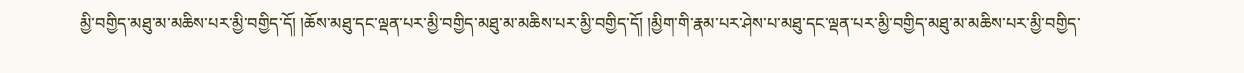མྱི་བགྱིད་མཐུ་མ་མཆིས་པར་མྱི་བགྱིད་དོ། །ཆོས་མཐུ་དང་ལྡན་པར་མྱི་བགྱིད་མཐུ་མ་མཆིས་པར་མྱི་བགྱིད་དོ། །མྱིག་གི་རྣམ་པར་ཤེས་པ་མཐུ་དང་ལྡན་པར་མྱི་བགྱིད་མཐུ་མ་མཆིས་པར་མྱི་བགྱིད་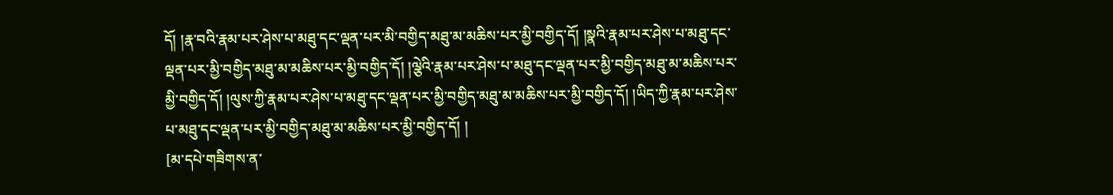དོ། །རྣ་བའི་རྣམ་པར་ཤེས་པ་མཐུ་དང་ལྡན་པར་མི་བགྱིད་མཐུ་མ་མཆིས་པར་མྱི་བགྱིད་དོ། །སྣའི་རྣམ་པར་ཤེས་པ་མཐུ་དང་ལྡན་པར་མྱི་བགྱིད་མཐུ་མ་མཆིས་པར་མྱི་བགྱིད་དོ། །ལྕེའི་རྣམ་པར་ཤེས་པ་མཐུ་དང་ལྡན་པར་མྱི་བགྱིད་མཐུ་མ་མཆིས་པར་མྱི་བགྱིད་དོ། །ལུས་ཀྱི་རྣམ་པར་ཤེས་པ་མཐུ་དང་ལྡན་པར་མྱི་བགྱིད་མཐུ་མ་མཆིས་པར་མྱི་བགྱིད་དོ། །ཡིད་ཀྱི་རྣམ་པར་ཤེས་པ་མཐུ་དང་ལྡན་པར་མྱི་བགྱིད་མཐུ་མ་མཆིས་པར་མྱི་བགྱིད་དོ། །
[མ་དཔེ་གཟིགས་ན་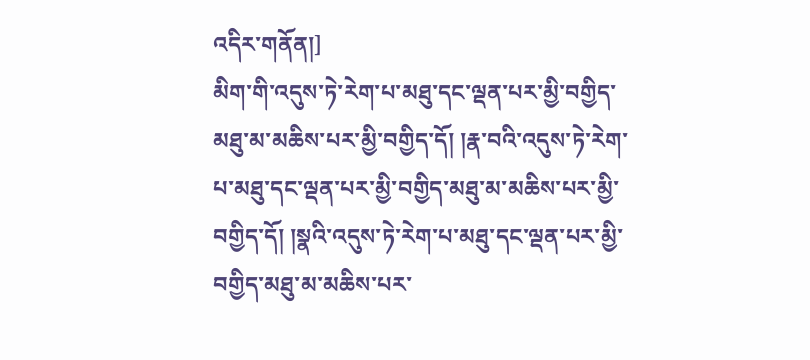འདིར་གནོན།]
མིག་གི་འདུས་ཏེ་རེག་པ་མཐུ་དང་ལྡན་པར་མྱི་བགྱིད་མཐུ་མ་མཆིས་པར་མྱི་བགྱིད་དོ། །རྣ་བའི་འདུས་ཏེ་རེག་པ་མཐུ་དང་ལྡན་པར་མྱི་བགྱིད་མཐུ་མ་མཆིས་པར་མྱི་བགྱིད་དོ། །སྣའི་འདུས་ཏེ་རེག་པ་མཐུ་དང་ལྡན་པར་མྱི་བགྱིད་མཐུ་མ་མཆིས་པར་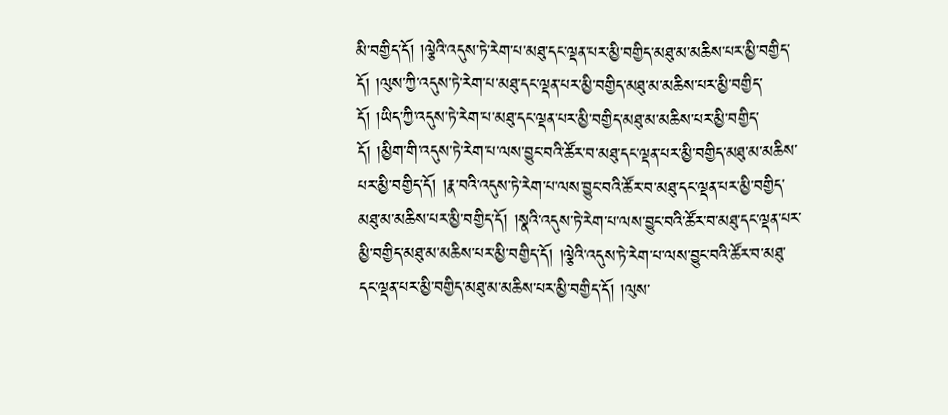མི་བགྱིད་དོ། །ལྕེའི་འདུས་ཏེ་རེག་པ་མཐུ་དང་ལྡན་པར་མྱི་བགྱིད་མཐུ་མ་མཆིས་པར་མྱི་བགྱིད་དོ། །ལུས་ཀྱི་འདུས་ཏེ་རེག་པ་མཐུ་དང་ལྡན་པར་མྱི་བགྱིད་མཐུ་མ་མཆིས་པར་མྱི་བགྱིད་དོ། །ཡིད་ཀྱི་འདུས་ཏེ་རེག་པ་མཐུ་དང་ལྡན་པར་མྱི་བགྱིད་མཐུ་མ་མཆིས་པར་མྱི་བགྱིད་དོ། །མྱིག་གི་འདུས་ཏེ་རེག་པ་ལས་བྱུང་བའི་ཚོར་བ་མཐུ་དང་ལྡན་པར་མྱི་བགྱིད་མཐུ་མ་མཆིས་པར་མྱི་བགྱིད་དོ། །རྣ་བའི་འདུས་ཏེ་རེག་པ་ལས་བྱུང་བའི་ཚོར་བ་མཐུ་དང་ལྡན་པར་མྱི་བགྱིད་མཐུ་མ་མཆིས་པར་མྱི་བགྱིད་དོ། །སྣའི་འདུས་ཏེ་རེག་པ་ལས་བྱུང་བའི་ཚོར་བ་མཐུ་དང་ལྡན་པར་མྱི་བགྱིད་མཐུ་མ་མཆིས་པར་མྱི་བགྱིད་དོ། །ལྕེའི་འདུས་ཏེ་རེག་པ་ལས་བྱུང་བའི་ཚོར་བ་མཐུ་དང་ལྡན་པར་མྱི་བགྱིད་མཐུ་མ་མཆིས་པར་མྱི་བགྱིད་དོ། །ལུས་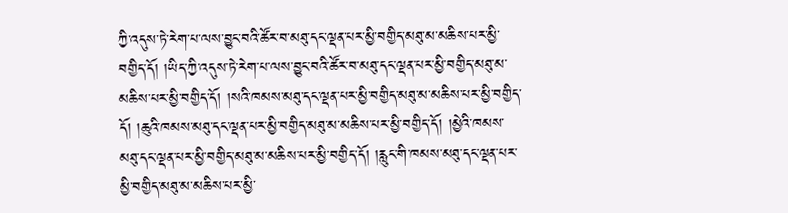ཀྱི་འདུས་ཏེ་རེག་པ་ལས་བྱུང་བའི་ཚོར་བ་མཐུ་དང་ལྡན་པར་མྱི་བགྱིད་མཐུ་མ་མཆིས་པར་མྱི་བགྱིད་དོ། །ཡིད་ཀྱི་འདུས་ཏེ་རེག་པ་ལས་བྱུང་བའི་ཚོར་བ་མཐུ་དང་ལྡན་པར་མྱི་བགྱིད་མཐུ་མ་མཆིས་པར་མྱི་བགྱིད་དོ། །སའི་ཁམས་མཐུ་དང་ལྡན་པར་མྱི་བགྱིད་མཐུ་མ་མཆིས་པར་མྱི་བགྱིད་དོ། །ཆུའི་ཁམས་མཐུ་དང་ལྡན་པར་མྱི་བགྱིད་མཐུ་མ་མཆིས་པར་མྱི་བགྱིད་དོ། །མྱེའི་ཁམས་མཐུ་དང་ལྡན་པར་མྱི་བགྱིད་མཐུ་མ་མཆིས་པར་མྱི་བགྱིད་དོ། །རླུང་གི་ཁམས་མཐུ་དང་ལྡན་པར་མྱི་བགྱིད་མཐུ་མ་མཆིས་པར་མྱི་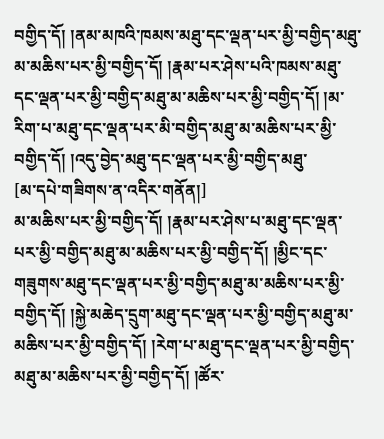བགྱིད་དོ། །ནམ་མཁའི་ཁམས་མཐུ་དང་ལྡན་པར་མྱི་བགྱིད་མཐུ་མ་མཆིས་པར་མྱི་བགྱིད་དོ། །རྣམ་པར་ཤེས་པའི་ཁམས་མཐུ་དང་ལྡན་པར་མྱི་བགྱིད་མཐུ་མ་མཆིས་པར་མྱི་བགྱིད་དོ། །མ་རིག་པ་མཐུ་དང་ལྡན་པར་མི་བགྱིད་མཐུ་མ་མཆིས་པར་མྱི་བགྱིད་དོ། །འདུ་བྱེད་མཐུ་དང་ལྡན་པར་མྱི་བགྱིད་མཐུ་
[མ་དཔེ་གཟིགས་ན་འདིར་གནོན།]
མ་མཆིས་པར་མྱི་བགྱིད་དོ། །རྣམ་པར་ཤེས་པ་མཐུ་དང་ལྡན་པར་མྱི་བགྱིད་མཐུ་མ་མཆིས་པར་མྱི་བགྱིད་དོ། །མྱིང་དང་གཟུགས་མཐུ་དང་ལྡན་པར་མྱི་བགྱིད་མཐུ་མ་མཆིས་པར་མྱི་བགྱིད་དོ། །སྐྱེ་མཆེད་དྲུག་མཐུ་དང་ལྡན་པར་མྱི་བགྱིད་མཐུ་མ་མཆིས་པར་མྱི་བགྱིད་དོ། །རེག་པ་མཐུ་དང་ལྡན་པར་མྱི་བགྱིད་མཐུ་མ་མཆིས་པར་མྱི་བགྱིད་དོ། །ཚོར་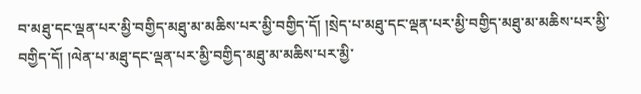བ་མཐུ་དང་ལྡན་པར་མྱི་བགྱིད་མཐུ་མ་མཆིས་པར་མྱི་བགྱིད་དོ། །སྲེད་པ་མཐུ་དང་ལྡན་པར་མྱི་བགྱིད་མཐུ་མ་མཆིས་པར་མྱི་བགྱིད་དོ། །ལེན་པ་མཐུ་དང་ལྡན་པར་མྱི་བགྱིད་མཐུ་མ་མཆིས་པར་མྱི་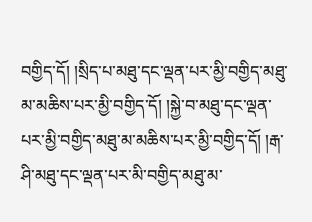བགྱིད་དོ། །སྲིད་པ་མཐུ་དང་ལྡན་པར་མྱི་བགྱིད་མཐུ་མ་མཆིས་པར་མྱི་བགྱིད་དོ། །སྐྱེ་བ་མཐུ་དང་ལྡན་པར་མྱི་བགྱིད་མཐུ་མ་མཆིས་པར་མྱི་བགྱིད་དོ། །རྒ་ཤི་མཐུ་དང་ལྡན་པར་མི་བགྱིད་མཐུ་མ་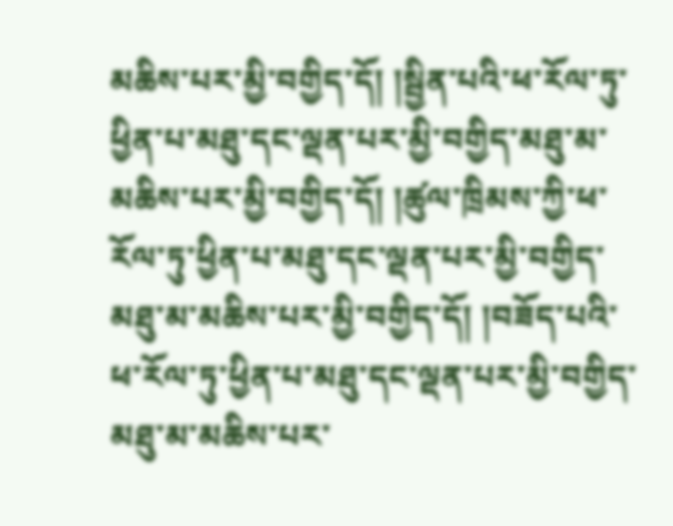མཆིས་པར་མྱི་བགྱིད་དོ། །སྦྱིན་པའི་ཕ་རོལ་ཏུ་ཕྱིན་པ་མཐུ་དང་ལྡན་པར་མྱི་བགྱིད་མཐུ་མ་མཆིས་པར་མྱི་བགྱིད་དོ། །ཚུལ་ཁྲིམས་ཀྱི་ཕ་རོལ་ཏུ་ཕྱིན་པ་མཐུ་དང་ལྡན་པར་མྱི་བགྱིད་མཐུ་མ་མཆིས་པར་མྱི་བགྱིད་དོ། །བཟོད་པའི་ཕ་རོལ་ཏུ་ཕྱིན་པ་མཐུ་དང་ལྡན་པར་མྱི་བགྱིད་མཐུ་མ་མཆིས་པར་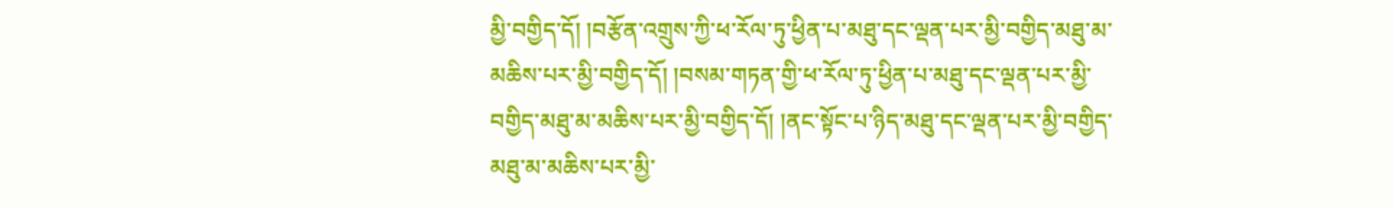མྱི་བགྱིད་དོ། །བརྩོན་འགྲུས་ཀྱི་ཕ་རོལ་ཏུ་ཕྱིན་པ་མཐུ་དང་ལྡན་པར་མྱི་བགྱིད་མཐུ་མ་མཆིས་པར་མྱི་བགྱིད་དོ། །བསམ་གཏན་གྱི་ཕ་རོལ་ཏུ་ཕྱིན་པ་མཐུ་དང་ལྡན་པར་མྱི་བགྱིད་མཐུ་མ་མཆིས་པར་མྱི་བགྱིད་དོ། །ནང་སྟོང་པ་ཉིད་མཐུ་དང་ལྡན་པར་མྱི་བགྱིད་མཐུ་མ་མཆིས་པར་མྱི་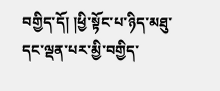བགྱིད་དོ། །ཕྱི་སྟོང་པ་ཉིད་མཐུ་དང་ལྡན་པར་མྱི་བགྱིད་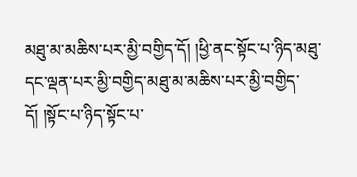མཐུ་མ་མཆིས་པར་མྱི་བགྱིད་དོ། །ཕྱི་ནང་སྟོང་པ་ཉིད་མཐུ་དང་ལྡན་པར་མྱི་བགྱིད་མཐུ་མ་མཆིས་པར་མྱི་བགྱིད་དོ། །སྟོང་པ་ཉིད་སྟོང་པ་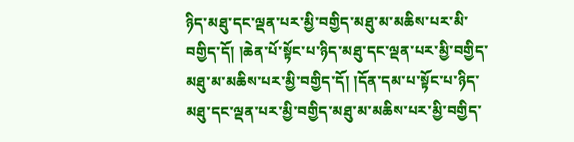ཉིད་མཐུ་དང་ལྡན་པར་མྱི་བགྱིད་མཐུ་མ་མཆིས་པར་མི་བགྱིད་དོ། །ཆེན་པོ་སྟོང་པ་ཉིད་མཐུ་དང་ལྡན་པར་མྱི་བགྱིད་མཐུ་མ་མཆིས་པར་མྱི་བགྱིད་དོ། །དོན་དམ་པ་སྟོང་པ་ཉིད་མཐུ་དང་ལྡན་པར་མྱི་བགྱིད་མཐུ་མ་མཆིས་པར་མྱི་བགྱིད་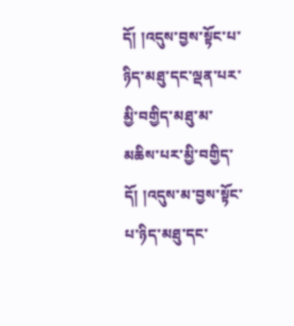དོ། །འདུས་བྱས་སྟོང་པ་ཉིད་མཐུ་དང་ལྡན་པར་མྱི་བགྱིད་མཐུ་མ་མཆིས་པར་མྱི་བགྱིད་དོ། །འདུས་མ་བྱས་སྟོང་པ་ཉིད་མཐུ་དང་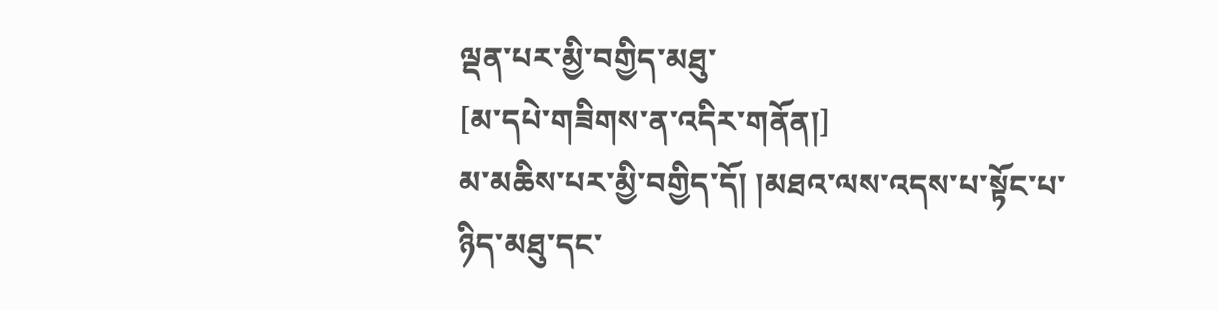ལྡན་པར་མྱི་བགྱིད་མཐུ་
[མ་དཔེ་གཟིགས་ན་འདིར་གནོན།]
མ་མཆིས་པར་མྱི་བགྱིད་དོ། །མཐའ་ལས་འདས་པ་སྟོང་པ་ཉིད་མཐུ་དང་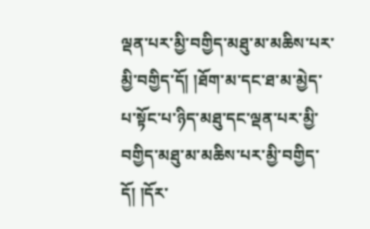ལྡན་པར་མྱི་བགྱིད་མཐུ་མ་མཆིས་པར་མྱི་བགྱིད་དོ། །ཐོག་མ་དང་ཐ་མ་མྱེད་པ་སྟོང་པ་ཉིད་མཐུ་དང་ལྡན་པར་མྱི་བགྱིད་མཐུ་མ་མཆིས་པར་མྱི་བགྱིད་དོ། །དོར་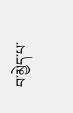བ་མྱེད་པ་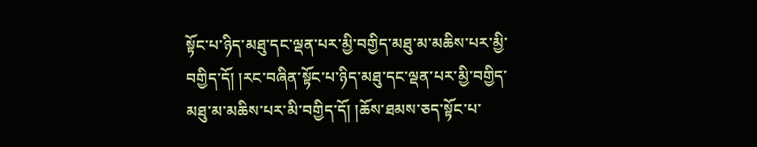སྟོང་པ་ཉིད་མཐུ་དང་ལྡན་པར་མྱི་བགྱིད་མཐུ་མ་མཆིས་པར་མྱི་བགྱིད་དོ། །རང་བཞིན་སྟོང་པ་ཉིད་མཐུ་དང་ལྡན་པར་མྱི་བགྱིད་མཐུ་མ་མཆིས་པར་མི་བགྱིད་དོ། །ཆོས་ཐམས་ཅད་སྟོང་པ་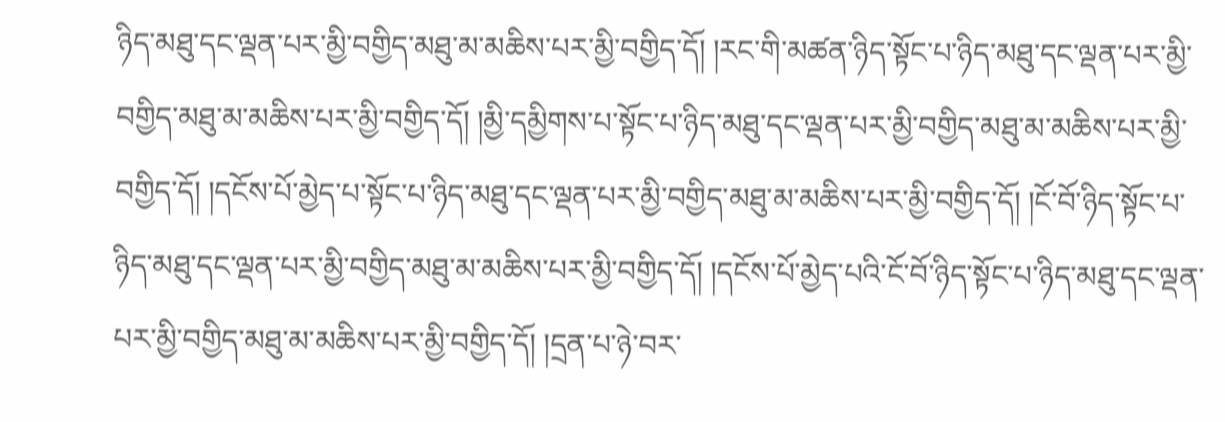ཉིད་མཐུ་དང་ལྡན་པར་མྱི་བགྱིད་མཐུ་མ་མཆིས་པར་མྱི་བགྱིད་དོ། །རང་གི་མཚན་ཉིད་སྟོང་པ་ཉིད་མཐུ་དང་ལྡན་པར་མྱི་བགྱིད་མཐུ་མ་མཆིས་པར་མྱི་བགྱིད་དོ། །མྱི་དམྱིགས་པ་སྟོང་པ་ཉིད་མཐུ་དང་ལྡན་པར་མྱི་བགྱིད་མཐུ་མ་མཆིས་པར་མྱི་བགྱིད་དོ། །དངོས་པོ་མྱེད་པ་སྟོང་པ་ཉིད་མཐུ་དང་ལྡན་པར་མྱི་བགྱིད་མཐུ་མ་མཆིས་པར་མྱི་བགྱིད་དོ། །ངོ་བོ་ཉིད་སྟོང་པ་ཉིད་མཐུ་དང་ལྡན་པར་མྱི་བགྱིད་མཐུ་མ་མཆིས་པར་མྱི་བགྱིད་དོ། །དངོས་པོ་མྱེད་པའི་ངོ་བོ་ཉིད་སྟོང་པ་ཉིད་མཐུ་དང་ལྡན་པར་མྱི་བགྱིད་མཐུ་མ་མཆིས་པར་མྱི་བགྱིད་དོ། །དྲན་པ་ཉེ་བར་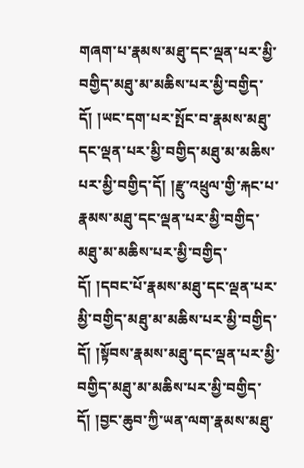གཞག་པ་རྣམས་མཐུ་དང་ལྡན་པར་མྱི་བགྱིད་མཐུ་མ་མཆིས་པར་མྱི་བགྱིད་དོ། །ཡང་དག་པར་སྤོང་བ་རྣམས་མཐུ་དང་ལྡན་པར་མྱི་བགྱིད་མཐུ་མ་མཆིས་པར་མྱི་བགྱིད་དོ། །རྫུ་འཕྲུལ་གྱི་རྐང་པ་རྣམས་མཐུ་དང་ལྡན་པར་མྱི་བགྱིད་མཐུ་མ་མཆིས་པར་མྱི་བགྱིད་དོ། །དབང་པོ་རྣམས་མཐུ་དང་ལྡན་པར་མྱི་བགྱིད་མཐུ་མ་མཆིས་པར་མྱི་བགྱིད་དོ། །སྟོབས་རྣམས་མཐུ་དང་ལྡན་པར་མྱི་བགྱིད་མཐུ་མ་མཆིས་པར་མྱི་བགྱིད་དོ། །བྱང་ཆུབ་ཀྱི་ཡན་ལག་རྣམས་མཐུ་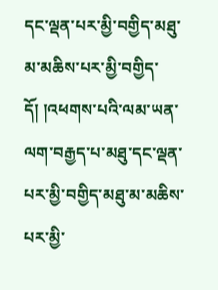དང་ལྡན་པར་མྱི་བགྱིད་མཐུ་མ་མཆིས་པར་མྱི་བགྱིད་དོ། །འཕགས་པའི་ལམ་ཡན་ལག་བརྒྱད་པ་མཐུ་དང་ལྡན་པར་མྱི་བགྱིད་མཐུ་མ་མཆིས་པར་མྱི་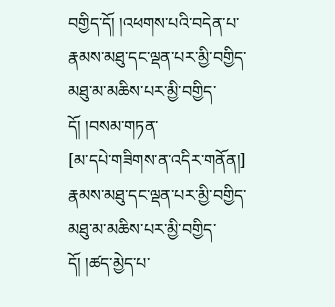བགྱིད་དོ། །འཕགས་པའི་བདེན་པ་རྣམས་མཐུ་དང་ལྡན་པར་མྱི་བགྱིད་མཐུ་མ་མཆིས་པར་མྱི་བགྱིད་དོ། །བསམ་གཏན་
[མ་དཔེ་གཟིགས་ན་འདིར་གནོན།]
རྣམས་མཐུ་དང་ལྡན་པར་མྱི་བགྱིད་མཐུ་མ་མཆིས་པར་མྱི་བགྱིད་དོ། །ཚད་མྱེད་པ་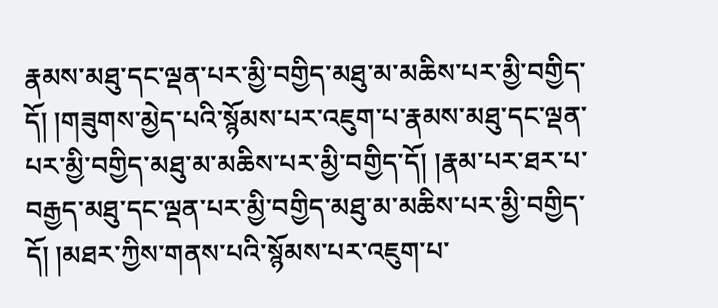རྣམས་མཐུ་དང་ལྡན་པར་མྱི་བགྱིད་མཐུ་མ་མཆིས་པར་མྱི་བགྱིད་དོ། །གཟུགས་མྱེད་པའི་སྙོམས་པར་འཇུག་པ་རྣམས་མཐུ་དང་ལྡན་པར་མྱི་བགྱིད་མཐུ་མ་མཆིས་པར་མྱི་བགྱིད་དོ། །རྣམ་པར་ཐར་པ་བརྒྱད་མཐུ་དང་ལྡན་པར་མྱི་བགྱིད་མཐུ་མ་མཆིས་པར་མྱི་བགྱིད་དོ། །མཐར་ཀྱིས་གནས་པའི་སྙོམས་པར་འཇུག་པ་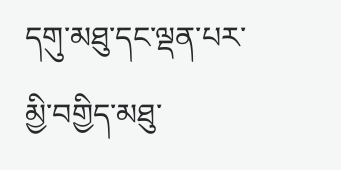དགུ་མཐུ་དང་ལྡན་པར་མྱི་བགྱིད་མཐུ་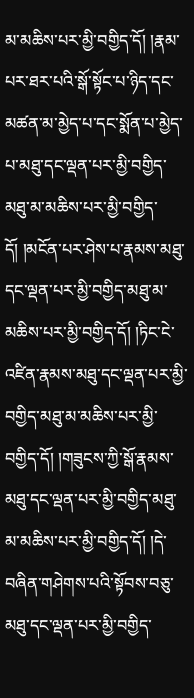མ་མཆིས་པར་མྱི་བགྱིད་དོ། །རྣམ་པར་ཐར་པའི་སྒོ་སྟོང་པ་ཉིད་དང་མཚན་མ་མྱེད་པ་དང་སྨོན་པ་མྱེད་པ་མཐུ་དང་ལྡན་པར་མྱི་བགྱིད་མཐུ་མ་མཆིས་པར་མྱི་བགྱིད་དོ། །མངོན་པར་ཤེས་པ་རྣམས་མཐུ་དང་ལྡན་པར་མྱི་བགྱིད་མཐུ་མ་མཆིས་པར་མྱི་བགྱིད་དོ། །ཏིང་ངེ་འཛིན་རྣམས་མཐུ་དང་ལྡན་པར་མྱི་བགྱིད་མཐུ་མ་མཆིས་པར་མྱི་བགྱིད་དོ། །གཟུངས་ཀྱི་སྒོ་རྣམས་མཐུ་དང་ལྡན་པར་མྱི་བགྱིད་མཐུ་མ་མཆིས་པར་མྱི་བགྱིད་དོ། །དེ་བཞིན་གཤེགས་པའི་སྟོབས་བཅུ་མཐུ་དང་ལྡན་པར་མྱི་བགྱིད་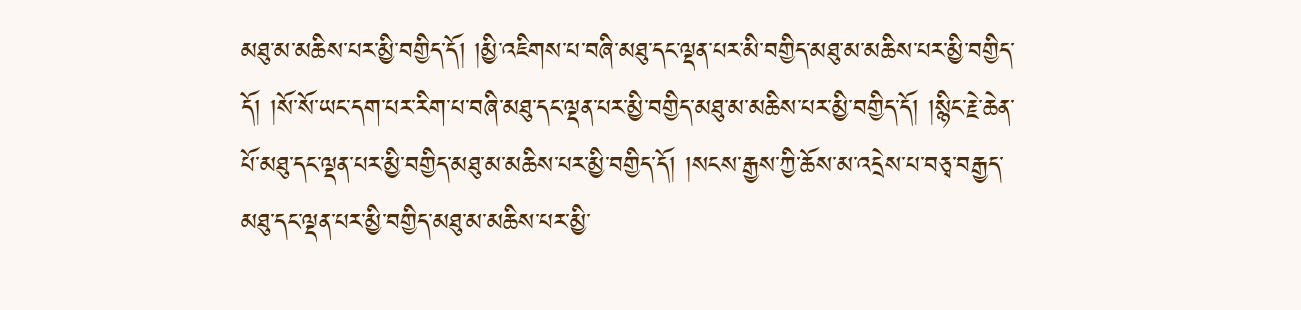མཐུ་མ་མཆིས་པར་མྱི་བགྱིད་དོ། །མྱི་འཇིགས་པ་བཞི་མཐུ་དང་ལྡན་པར་མི་བགྱིད་མཐུ་མ་མཆིས་པར་མྱི་བགྱིད་དོ། །སོ་སོ་ཡང་དག་པར་རིག་པ་བཞི་མཐུ་དང་ལྡན་པར་མྱི་བགྱིད་མཐུ་མ་མཆིས་པར་མྱི་བགྱིད་དོ། །སྙིང་རྗེ་ཆེན་པོ་མཐུ་དང་ལྡན་པར་མྱི་བགྱིད་མཐུ་མ་མཆིས་པར་མྱི་བགྱིད་དོ། །སངས་རྒྱས་ཀྱི་ཆོས་མ་འདྲེས་པ་བཅྭ་བརྒྱད་མཐུ་དང་ལྡན་པར་མྱི་བགྱིད་མཐུ་མ་མཆིས་པར་མྱི་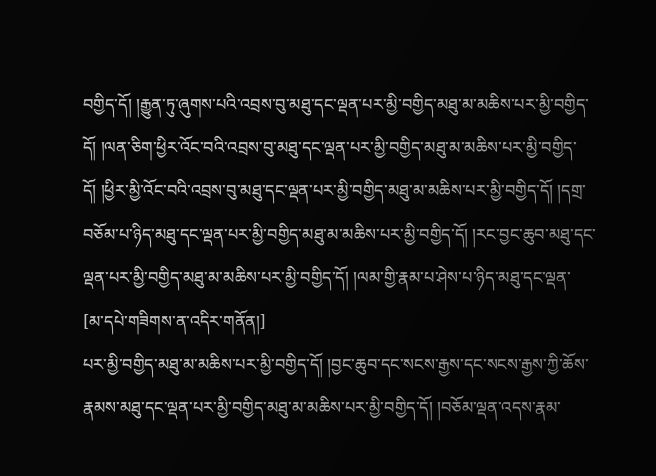བགྱིད་དོ། །རྒྱུན་ཏུ་ཞུགས་པའི་འབྲས་བུ་མཐུ་དང་ལྡན་པར་མྱི་བགྱིད་མཐུ་མ་མཆིས་པར་མྱི་བགྱིད་དོ། །ལན་ཅིག་ཕྱིར་འོང་བའི་འབྲས་བུ་མཐུ་དང་ལྡན་པར་མྱི་བགྱིད་མཐུ་མ་མཆིས་པར་མྱི་བགྱིད་དོ། །ཕྱིར་མྱི་འོང་བའི་འབྲས་བུ་མཐུ་དང་ལྡན་པར་མྱི་བགྱིད་མཐུ་མ་མཆིས་པར་མྱི་བགྱིད་དོ། །དགྲ་བཅོམ་པ་ཉིད་མཐུ་དང་ལྡན་པར་མྱི་བགྱིད་མཐུ་མ་མཆིས་པར་མྱི་བགྱིད་དོ། །རང་བྱང་ཆུབ་མཐུ་དང་ལྡན་པར་མྱི་བགྱིད་མཐུ་མ་མཆིས་པར་མྱི་བགྱིད་དོ། །ལམ་གྱི་རྣམ་པ་ཤེས་པ་ཉིད་མཐུ་དང་ལྡན་
[མ་དཔེ་གཟིགས་ན་འདིར་གནོན།]
པར་མྱི་བགྱིད་མཐུ་མ་མཆིས་པར་མྱི་བགྱིད་དོ། །བྱང་ཆུབ་དང་སངས་རྒྱས་དང་སངས་རྒྱས་ཀྱི་ཆོས་རྣམས་མཐུ་དང་ལྡན་པར་མྱི་བགྱིད་མཐུ་མ་མཆིས་པར་མྱི་བགྱིད་དོ། །བཅོམ་ལྡན་འདས་རྣམ་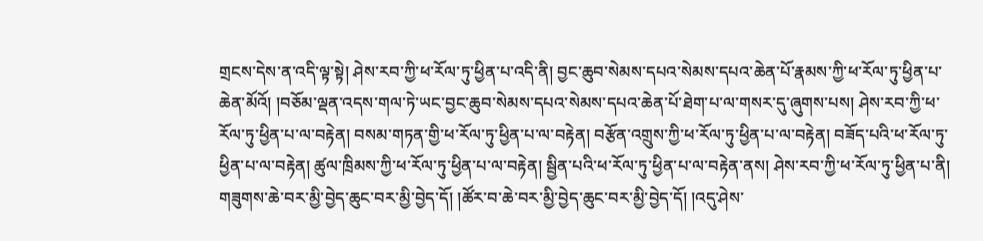གྲངས་དེས་ན་འདི་ལྟ་སྟེ། ཤེས་རབ་ཀྱི་ཕ་རོལ་ཏུ་ཕྱིན་པ་འདི་ནི། བྱང་ཆུབ་སེམས་དཔའ་སེམས་དཔའ་ཆེན་པོ་རྣམས་ཀྱི་ཕ་རོལ་ཏུ་ཕྱིན་པ་ཆེན་མོའོ། །བཅོམ་ལྡན་འདས་གལ་ཏེ་ཡང་བྱང་ཆུབ་སེམས་དཔའ་སེམས་དཔའ་ཆེན་པོ་ཐེག་པ་ལ་གསར་དུ་ཞུགས་པས། ཤེས་རབ་ཀྱི་ཕ་རོལ་ཏུ་ཕྱིན་པ་ལ་བརྟེན། བསམ་གཏན་གྱི་ཕ་རོལ་ཏུ་ཕྱིན་པ་ལ་བརྟེན། བརྩོན་འགྲུས་ཀྱི་ཕ་རོལ་ཏུ་ཕྱིན་པ་ལ་བརྟེན། བཟོད་པའི་ཕ་རོལ་ཏུ་ཕྱིན་པ་ལ་བརྟེན། ཚུལ་ཁྲིམས་ཀྱི་ཕ་རོལ་ཏུ་ཕྱིན་པ་ལ་བརྟེན། སྦྱིན་པའི་ཕ་རོལ་ཏུ་ཕྱིན་པ་ལ་བརྟེན་ནས། ཤེས་རབ་ཀྱི་ཕ་རོལ་ཏུ་ཕྱིན་པ་ནི། གཟུགས་ཆེ་བར་མྱི་བྱེད་ཆུང་བར་མྱི་བྱེད་དོ། །ཚོར་བ་ཆེ་བར་མྱི་བྱེད་ཆུང་བར་མྱི་བྱེད་དོ། །འདུ་ཤེས་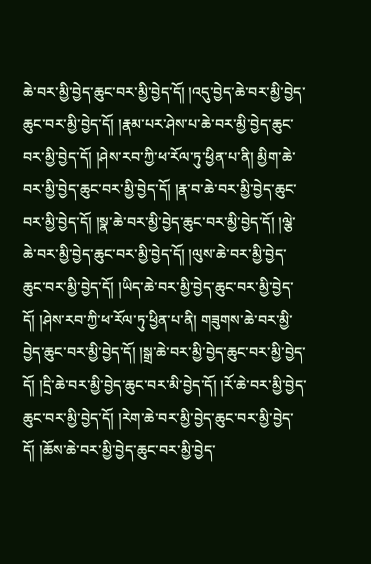ཆེ་བར་མྱི་བྱེད་ཆུང་བར་མྱི་བྱེད་དོ། །འདུ་བྱེད་ཆེ་བར་མྱི་བྱེད་ཆུང་བར་མྱི་བྱེད་དོ། །རྣམ་པར་ཤེས་པ་ཆེ་བར་མྱི་བྱེད་ཆུང་བར་མྱི་བྱེད་དོ། །ཤེས་རབ་ཀྱི་ཕ་རོལ་ཏུ་ཕྱིན་པ་ནི། མྱིག་ཆེ་བར་མྱི་བྱེད་ཆུང་བར་མྱི་བྱེད་དོ། །རྣ་བ་ཆེ་བར་མྱི་བྱེད་ཆུང་བར་མྱི་བྱེད་དོ། །སྣ་ཆེ་བར་མྱི་བྱེད་ཆུང་བར་མྱི་བྱེད་དོ། །ལྕེ་ཆེ་བར་མྱི་བྱེད་ཆུང་བར་མྱི་བྱེད་དོ། །ལུས་ཆེ་བར་མྱི་བྱེད་ཆུང་བར་མྱི་བྱེད་དོ། །ཡིད་ཆེ་བར་མྱི་བྱེད་ཆུང་བར་མྱི་བྱེད་དོ། །ཤེས་རབ་ཀྱི་ཕ་རོལ་ཏུ་ཕྱིན་པ་ནི། གཟུགས་ཆེ་བར་མྱི་བྱེད་ཆུང་བར་མྱི་བྱེད་དོ། །སྒྲ་ཆེ་བར་མྱི་བྱེད་ཆུང་བར་མྱི་བྱེད་དོ། །དྲི་ཆེ་བར་མྱི་བྱེད་ཆུང་བར་མི་བྱེད་དོ། །རོ་ཆེ་བར་མྱི་བྱེད་ཆུང་བར་མྱི་བྱེད་དོ། །རེག་ཆེ་བར་མྱི་བྱེད་ཆུང་བར་མྱི་བྱེད་དོ། །ཆོས་ཆེ་བར་མྱི་བྱེད་ཆུང་བར་མྱི་བྱེད་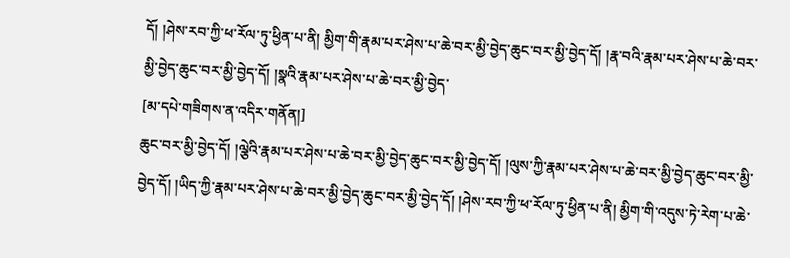དོ། །ཤེས་རབ་ཀྱི་ཕ་རོལ་ཏུ་ཕྱིན་པ་ནི། མྱིག་གི་རྣམ་པར་ཤེས་པ་ཆེ་བར་མྱི་བྱེད་ཆུང་བར་མྱི་བྱེད་དོ། །རྣ་བའི་རྣམ་པར་ཤེས་པ་ཆེ་བར་མྱི་བྱེད་ཆུང་བར་མྱི་བྱེད་དོ། །སྣའི་རྣམ་པར་ཤེས་པ་ཆེ་བར་མྱི་བྱེད་
[མ་དཔེ་གཟིགས་ན་འདིར་གནོན།]
ཆུང་བར་མྱི་བྱེད་དོ། །ལྕེའི་རྣམ་པར་ཤེས་པ་ཆེ་བར་མྱི་བྱེད་ཆུང་བར་མྱི་བྱེད་དོ། །ལུས་ཀྱི་རྣམ་པར་ཤེས་པ་ཆེ་བར་མྱི་བྱེད་ཆུང་བར་མྱི་བྱེད་དོ། །ཡིད་ཀྱི་རྣམ་པར་ཤེས་པ་ཆེ་བར་མྱི་བྱེད་ཆུང་བར་མྱི་བྱེད་དོ། །ཤེས་རབ་ཀྱི་ཕ་རོལ་ཏུ་ཕྱིན་པ་ནི། མྱིག་གི་འདུས་ཏེ་རེག་པ་ཆེ་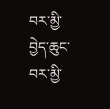བར་མྱི་བྱེད་ཆུང་བར་མྱི་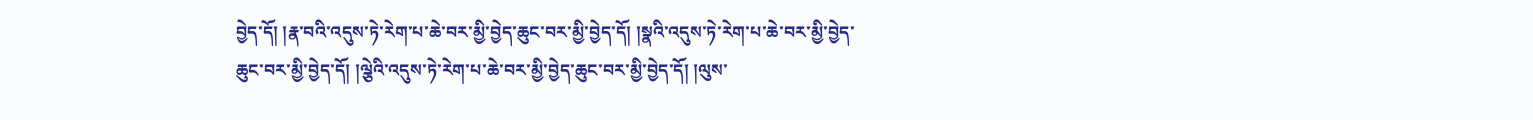བྱེད་དོ། །རྣ་བའི་འདུས་ཏེ་རེག་པ་ཆེ་བར་མྱི་བྱེད་ཆུང་བར་མྱི་བྱེད་དོ། །སྣའི་འདུས་ཏེ་རེག་པ་ཆེ་བར་མྱི་བྱེད་ཆུང་བར་མྱི་བྱེད་དོ། །ལྕེའི་འདུས་ཏེ་རེག་པ་ཆེ་བར་མྱི་བྱེད་ཆུང་བར་མྱི་བྱེད་དོ། །ལུས་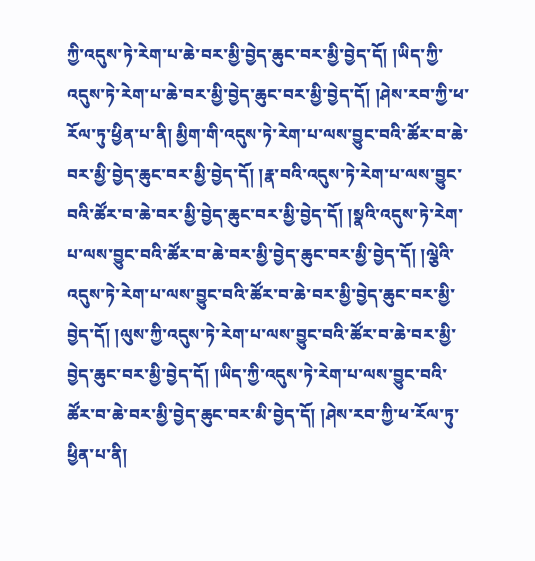ཀྱི་འདུས་ཏེ་རེག་པ་ཆེ་བར་མྱི་བྱེད་ཆུང་བར་མྱི་བྱེད་དོ། །ཡིད་ཀྱི་འདུས་ཏེ་རེག་པ་ཆེ་བར་མྱི་བྱེད་ཆུང་བར་མྱི་བྱེད་དོ། །ཤེས་རབ་ཀྱི་ཕ་རོལ་ཏུ་ཕྱིན་པ་ནི། མྱིག་གི་འདུས་ཏེ་རེག་པ་ལས་བྱུང་བའི་ཚོར་བ་ཆེ་བར་མྱི་བྱེད་ཆུང་བར་མྱི་བྱེད་དོ། །རྣ་བའི་འདུས་ཏེ་རེག་པ་ལས་བྱུང་བའི་ཚོར་བ་ཆེ་བར་མྱི་བྱེད་ཆུང་བར་མྱི་བྱེད་དོ། །སྣའི་འདུས་ཏེ་རེག་པ་ལས་བྱུང་བའི་ཚོར་བ་ཆེ་བར་མྱི་བྱེད་ཆུང་བར་མྱི་བྱེད་དོ། །ལྕེའི་འདུས་ཏེ་རེག་པ་ལས་བྱུང་བའི་ཚོར་བ་ཆེ་བར་མྱི་བྱེད་ཆུང་བར་མྱི་བྱེད་དོ། །ལུས་ཀྱི་འདུས་ཏེ་རེག་པ་ལས་བྱུང་བའི་ཚོར་བ་ཆེ་བར་མྱི་བྱེད་ཆུང་བར་མྱི་བྱེད་དོ། །ཡིད་ཀྱི་འདུས་ཏེ་རེག་པ་ལས་བྱུང་བའི་ཚོར་བ་ཆེ་བར་མྱི་བྱེད་ཆུང་བར་མི་བྱེད་དོ། །ཤེས་རབ་ཀྱི་ཕ་རོལ་ཏུ་ཕྱིན་པ་ནི།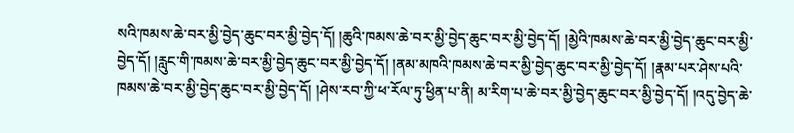སའི་ཁམས་ཆེ་བར་མྱི་བྱེད་ཆུང་བར་མྱི་བྱེད་དོ། །ཆུའི་ཁམས་ཆེ་བར་མྱི་བྱེད་ཆུང་བར་མྱི་བྱེད་དོ། །མྱེའི་ཁམས་ཆེ་བར་མྱི་བྱེད་ཆུང་བར་མྱི་བྱེད་དོ། །རླུང་གི་ཁམས་ཆེ་བར་མྱི་བྱེད་ཆུང་བར་མྱི་བྱེད་དོ། །ནམ་མཁའི་ཁམས་ཆེ་བར་མྱི་བྱེད་ཆུང་བར་མྱི་བྱེད་དོ། །རྣམ་པར་ཤེས་པའི་ཁམས་ཆེ་བར་མྱི་བྱེད་ཆུང་བར་མྱི་བྱེད་དོ། །ཤེས་རབ་ཀྱི་ཕ་རོལ་ཏུ་ཕྱིན་པ་ནི། མ་རིག་པ་ཆེ་བར་མྱི་བྱེད་ཆུང་བར་མྱི་བྱེད་དོ། །འདུ་བྱེད་ཆེ་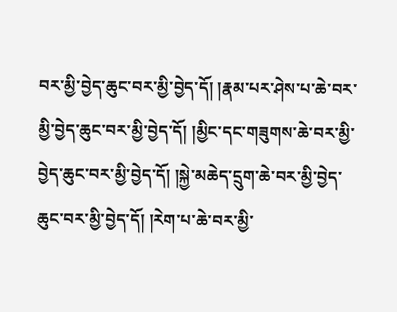བར་མྱི་བྱེད་ཆུང་བར་མྱི་བྱེད་དོ། །རྣམ་པར་ཤེས་པ་ཆེ་བར་མྱི་བྱེད་ཆུང་བར་མྱི་བྱེད་དོ། །མྱིང་དང་གཟུགས་ཆེ་བར་མྱི་བྱེད་ཆུང་བར་མྱི་བྱེད་དོ། །སྐྱེ་མཆེད་དྲུག་ཆེ་བར་མྱི་བྱེད་ཆུང་བར་མྱི་བྱེད་དོ། །རེག་པ་ཆེ་བར་མྱི་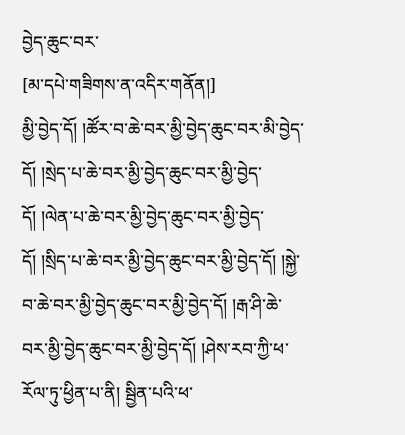བྱེད་ཆུང་བར་
[མ་དཔེ་གཟིགས་ན་འདིར་གནོན།]
མྱི་བྱེད་དོ། །ཚོར་བ་ཆེ་བར་མྱི་བྱེད་ཆུང་བར་མི་བྱེད་དོ། །སྲེད་པ་ཆེ་བར་མྱི་བྱེད་ཆུང་བར་མྱི་བྱེད་དོ། །ལེན་པ་ཆེ་བར་མྱི་བྱེད་ཆུང་བར་མྱི་བྱེད་དོ། །སྲིད་པ་ཆེ་བར་མྱི་བྱེད་ཆུང་བར་མྱི་བྱེད་དོ། །སྐྱེ་བ་ཆེ་བར་མྱི་བྱེད་ཆུང་བར་མྱི་བྱེད་དོ། །རྒ་ཤི་ཆེ་བར་མྱི་བྱེད་ཆུང་བར་མྱི་བྱེད་དོ། །ཤེས་རབ་ཀྱི་ཕ་རོལ་ཏུ་ཕྱིན་པ་ནི། སྦྱིན་པའི་ཕ་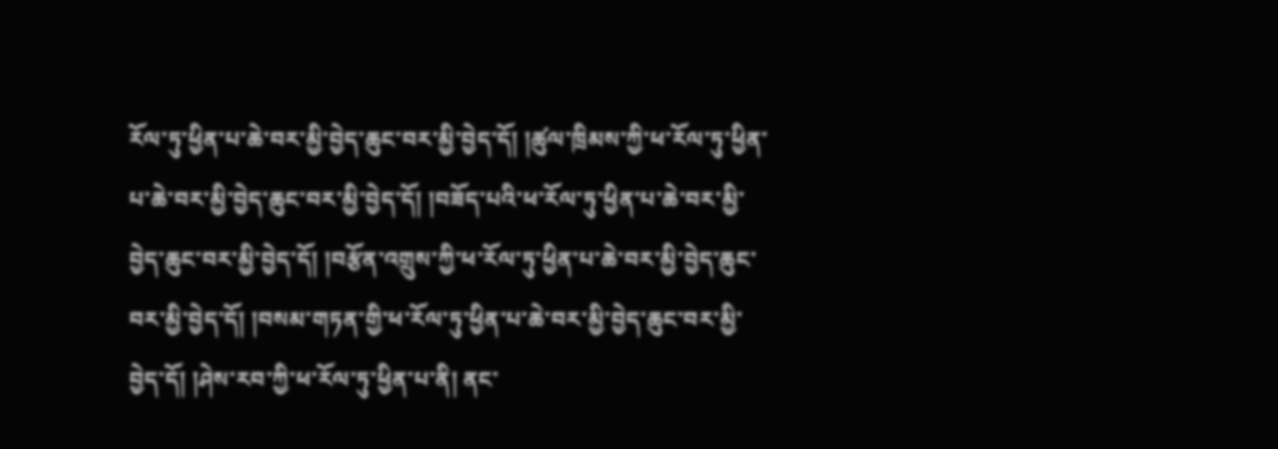རོལ་ཏུ་ཕྱིན་པ་ཆེ་བར་མྱི་བྱེད་ཆུང་བར་མྱི་བྱེད་དོ། །ཚུལ་ཁྲིམས་ཀྱི་ཕ་རོལ་ཏུ་ཕྱིན་པ་ཆེ་བར་མྱི་བྱེད་ཆུང་བར་མྱི་བྱེད་དོ། །བཟོད་པའི་ཕ་རོལ་ཏུ་ཕྱིན་པ་ཆེ་བར་མྱི་བྱེད་ཆུང་བར་མྱི་བྱེད་དོ། །བརྩོན་འགྲུས་ཀྱི་ཕ་རོལ་ཏུ་ཕྱིན་པ་ཆེ་བར་མྱི་བྱེད་ཆུང་བར་མྱི་བྱེད་དོ། །བསམ་གཏན་གྱི་ཕ་རོལ་ཏུ་ཕྱིན་པ་ཆེ་བར་མྱི་བྱེད་ཆུང་བར་མྱི་བྱེད་དོ། །ཤེས་རབ་ཀྱི་ཕ་རོལ་ཏུ་ཕྱིན་པ་ནི། ནང་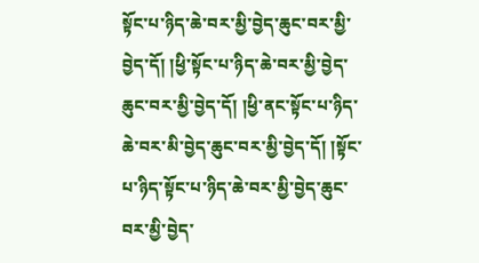སྟོང་པ་ཉིད་ཆེ་བར་མྱི་བྱེད་ཆུང་བར་མྱི་བྱེད་དོ། །ཕྱི་སྟོང་པ་ཉིད་ཆེ་བར་མྱི་བྱེད་ཆུང་བར་མྱི་བྱེད་དོ། །ཕྱི་ནང་སྟོང་པ་ཉིད་ཆེ་བར་མི་བྱེད་ཆུང་བར་མྱི་བྱེད་དོ། །སྟོང་པ་ཉིད་སྟོང་པ་ཉིད་ཆེ་བར་མྱི་བྱེད་ཆུང་བར་མྱི་བྱེད་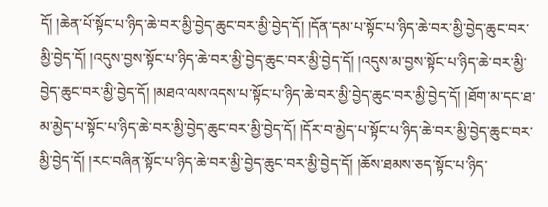དོ། །ཆེན་པོ་སྟོང་པ་ཉིད་ཆེ་བར་མྱི་བྱེད་ཆུང་བར་མྱི་བྱེད་དོ། །དོན་དམ་པ་སྟོང་པ་ཉིད་ཆེ་བར་མྱི་བྱེད་ཆུང་བར་མྱི་བྱེད་དོ། །འདུས་བྱས་སྟོང་པ་ཉིད་ཆེ་བར་མྱི་བྱེད་ཆུང་བར་མྱི་བྱེད་དོ། །འདུས་མ་བྱས་སྟོང་པ་ཉིད་ཆེ་བར་མྱི་བྱེད་ཆུང་བར་མྱི་བྱེད་དོ། །མཐའ་ལས་འདས་པ་སྟོང་པ་ཉིད་ཆེ་བར་མྱི་བྱེད་ཆུང་བར་མྱི་བྱེད་དོ། །ཐོག་མ་དང་ཐ་མ་མྱེད་པ་སྟོང་པ་ཉིད་ཆེ་བར་མྱི་བྱེད་ཆུང་བར་མྱི་བྱེད་དོ། །དོར་བ་མྱེད་པ་སྟོང་པ་ཉིད་ཆེ་བར་མྱི་བྱེད་ཆུང་བར་མྱི་བྱེད་དོ། །རང་བཞིན་སྟོང་པ་ཉིད་ཆེ་བར་མྱི་བྱེད་ཆུང་བར་མྱི་བྱེད་དོ། །ཆོས་ཐམས་ཅད་སྟོང་པ་ཉིད་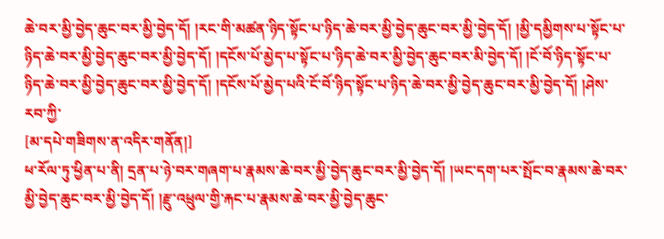ཆེ་བར་མྱི་བྱེད་ཆུང་བར་མྱི་བྱེད་དོ། །རང་གི་མཚན་ཉིད་སྟོང་པ་ཉིད་ཆེ་བར་མྱི་བྱེད་ཆུང་བར་མྱི་བྱེད་དོ། །མྱི་དམྱིགས་པ་སྟོང་པ་ཉིད་ཆེ་བར་མྱི་བྱེད་ཆུང་བར་མྱི་བྱེད་དོ། །དངོས་པོ་མྱེད་པ་སྟོང་པ་ཉིད་ཆེ་བར་མྱི་བྱེད་ཆུང་བར་མི་བྱེད་དོ། །ངོ་བོ་ཉིད་སྟོང་པ་ཉིད་ཆེ་བར་མྱི་བྱེད་ཆུང་བར་མྱི་བྱེད་དོ། །དངོས་པོ་མྱེད་པའི་ངོ་བོ་ཉིད་སྟོང་པ་ཉིད་ཆེ་བར་མྱི་བྱེད་ཆུང་བར་མྱི་བྱེད་དོ། །ཤེས་རབ་ཀྱི་
[མ་དཔེ་གཟིགས་ན་འདིར་གནོན།]
ཕ་རོལ་ཏུ་ཕྱིན་པ་ནི། དྲན་པ་ཉེ་བར་གཞག་པ་རྣམས་ཆེ་བར་མྱི་བྱེད་ཆུང་བར་མྱི་བྱེད་དོ། །ཡང་དག་པར་སྤོང་བ་རྣམས་ཆེ་བར་མྱི་བྱེད་ཆུང་བར་མྱི་བྱེད་དོ། །རྫུ་འཕྲུལ་གྱི་རྐང་པ་རྣམས་ཆེ་བར་མྱི་བྱེད་ཆུང་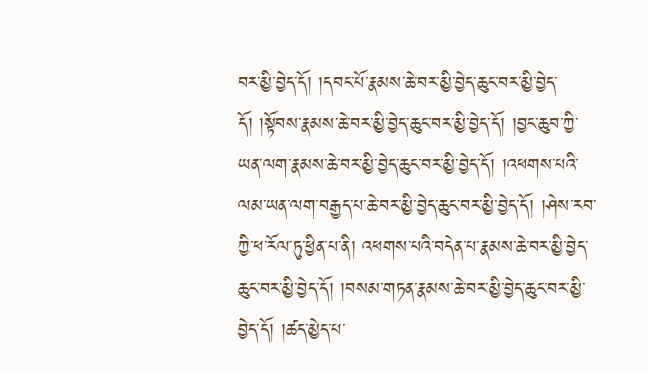བར་མྱི་བྱེད་དོ། །དབང་པོ་རྣམས་ཆེ་བར་མྱི་བྱེད་ཆུང་བར་མྱི་བྱེད་དོ། །སྟོབས་རྣམས་ཆེ་བར་མྱི་བྱེད་ཆུང་བར་མྱི་བྱེད་དོ། །བྱང་ཆུབ་ཀྱི་ཡན་ལག་རྣམས་ཆེ་བར་མྱི་བྱེད་ཆུང་བར་མྱི་བྱེད་དོ། །འཕགས་པའི་ལམ་ཡན་ལག་བརྒྱད་པ་ཆེ་བར་མྱི་བྱེད་ཆུང་བར་མྱི་བྱེད་དོ། །ཤེས་རབ་ཀྱི་ཕ་རོལ་ཏུ་ཕྱིན་པ་ནི། འཕགས་པའི་བདེན་པ་རྣམས་ཆེ་བར་མྱི་བྱེད་ཆུང་བར་མྱི་བྱེད་དོ། །བསམ་གཏན་རྣམས་ཆེ་བར་མྱི་བྱེད་ཆུང་བར་མྱི་བྱེད་དོ། །ཚད་མྱེད་པ་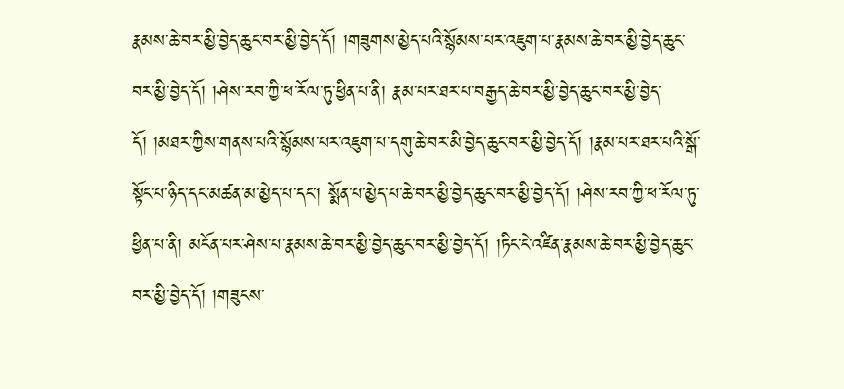རྣམས་ཆེ་བར་མྱི་བྱེད་ཆུང་བར་མྱི་བྱེད་དོ། །གཟུགས་མྱེད་པའི་སྙོམས་པར་འཇུག་པ་རྣམས་ཆེ་བར་མྱི་བྱེད་ཆུང་བར་མྱི་བྱེད་དོ། །ཤེས་རབ་ཀྱི་ཕ་རོལ་ཏུ་ཕྱིན་པ་ནི། རྣམ་པར་ཐར་པ་བརྒྱད་ཆེ་བར་མྱི་བྱེད་ཆུང་བར་མྱི་བྱེད་དོ། །མཐར་ཀྱིས་གནས་པའི་སྙོམས་པར་འཇུག་པ་དགུ་ཆེ་བར་མི་བྱེད་ཆུང་བར་མྱི་བྱེད་དོ། །རྣམ་པར་ཐར་པའི་སྒོ་སྟོང་པ་ཉིད་དང་མཚན་མ་མྱེད་པ་དང་། སྨོན་པ་མྱེད་པ་ཆེ་བར་མྱི་བྱེད་ཆུང་བར་མྱི་བྱེད་དོ། །ཤེས་རབ་ཀྱི་ཕ་རོལ་ཏུ་ཕྱིན་པ་ནི། མངོན་པར་ཤེས་པ་རྣམས་ཆེ་བར་མྱི་བྱེད་ཆུང་བར་མྱི་བྱེད་དོ། །ཏིང་ངེ་འཛིན་རྣམས་ཆེ་བར་མྱི་བྱེད་ཆུང་བར་མྱི་བྱེད་དོ། །གཟུངས་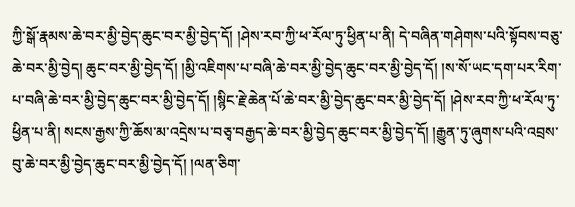ཀྱི་སྒོ་རྣམས་ཆེ་བར་མྱི་བྱེད་ཆུང་བར་མྱི་བྱེད་དོ། །ཤེས་རབ་ཀྱི་ཕ་རོལ་ཏུ་ཕྱིན་པ་ནི། དེ་བཞིན་གཤེགས་པའི་སྟོབས་བཅུ་ཆེ་བར་མྱི་བྱེད། ཆུང་བར་མྱི་བྱེད་དོ། །མྱི་འཇིགས་པ་བཞི་ཆེ་བར་མྱི་བྱེད་ཆུང་བར་མྱི་བྱེད་དོ། །ས་སོ་ཡང་དག་པར་རིག་པ་བཞི་ཆེ་བར་མྱི་བྱེད་ཆུང་བར་མྱི་བྱེད་དོ། །སྙིང་རྗེ་ཆེན་པོ་ཆེ་བར་མྱི་བྱེད་ཆུང་བར་མྱི་བྱེད་དོ། །ཤེས་རབ་ཀྱི་ཕ་རོལ་ཏུ་ཕྱིན་པ་ནི། སངས་རྒྱས་ཀྱི་ཆོས་མ་འདྲེས་པ་བཅྭ་བརྒྱད་ཆེ་བར་མྱི་བྱེད་ཆུང་བར་མྱི་བྱེད་དོ། །རྒྱུན་ཏུ་ཞུགས་པའི་འབྲས་བུ་ཆེ་བར་མྱི་བྱེད་ཆུང་བར་མྱི་བྱེད་དོ། །ལན་ཅིག་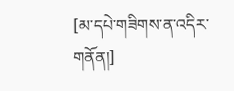[མ་དཔེ་གཟིགས་ན་འདིར་གནོན།]